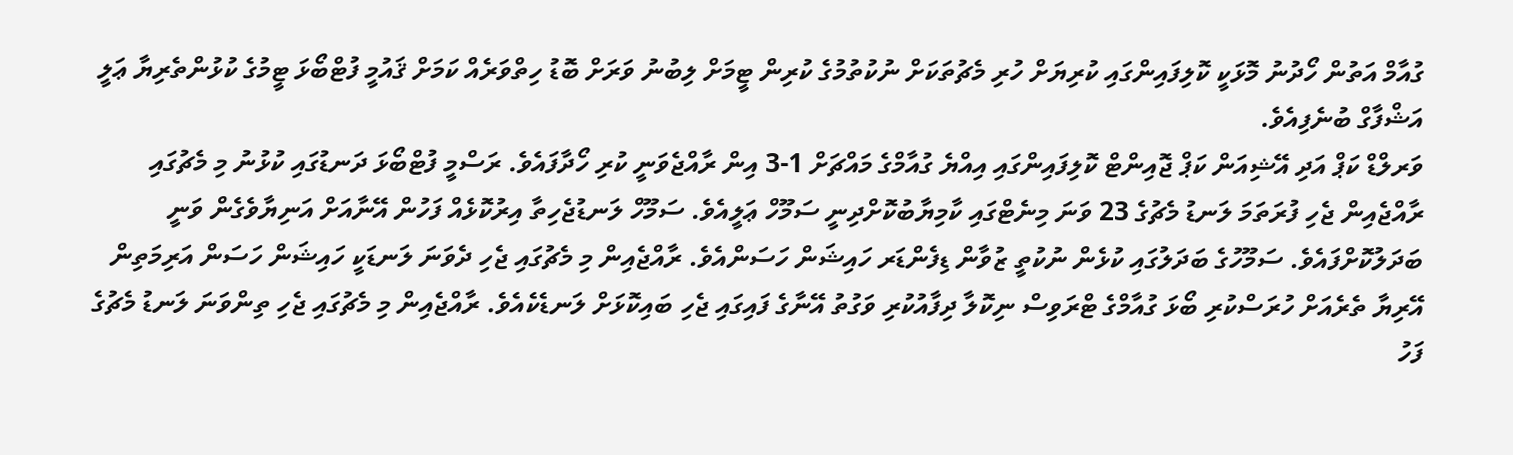ގުއާމް އަތުން ހޯދުނު މޮޅަކީ ކޮލިފައިންގައި ކުރިޔަށް ހުރި މެޗުތަކަށް ނުކުތުމުގެ ކުރިން ޓީމަށް ލިބުނު ވަރަށް ބޮޑު ހިތްވަރެއް ކަމަށް ޤައުމީ ފުޓްބޯޅަ ޓީމުގެ ކުޅުންތެރިޔާ ޢަލީ އަޝްފާގް ބުނެފިއެވެ.
ވަރލްޑް ކަޕް އަދި އޭޝިއަން ކަޕް ޖޮއިންޓް ކޮލިފައިންގައި އިއްޔެ ގުއާމްގެ މައްޗަށް 1-3 އިން ރާއްޖެވަނީ ކުރި ހޯދާފައެވެ. ރަސްމީ ފުޓްބޯޅަ ދަނޑުގައި ކުޅުނު މި މެޗުގައި ރާއްޖެއިން ޖެހި ފުރަތަމަ ލަނޑު މެޗުގެ 23 ވަނަ މިނެޓްގައި ކާމިޔާބުކޮށްދިނީ ސަމޫހް ޢަލީއެވެ. ސަމޫހް ލަނޑުޖެހިތާ އިރުކޮޅެއް ފަހުން އޭނާއަށް އަނިޔާވެގެން ވަނީ ބަދަލުކޮށްފައެވެ. ސަމޫހުގެ ބަދަލުގައި ކުޅެން ނުކުތީ ޒުވާން ޑިފެންޑަރ ހައިޝަން ހަސަންއެވެ. ރާއްޖެއިން މި މެޗުގައި ޖެހި ދެވަނަ ލަނޑަކީ ހައިޝަން ހަސަން އަރިމަތިން އޭރިޔާ ތެރެއަށް ހުރަސްކުރި ބޯޅަ ގުއާމްގެ ޓްރަވިސް ނިކޮލާ ދިފާއުކުރި ވަގުތު އޭނާގެ ފައިގައި ޖެހި ބައިކޮޅަށް ލަނޑެކެއެވެ. ރާއްޖެއިން މި މެޗުގައި ޖެހި ތިންވަނަ ލަނޑު މެޗުގެ ފަހު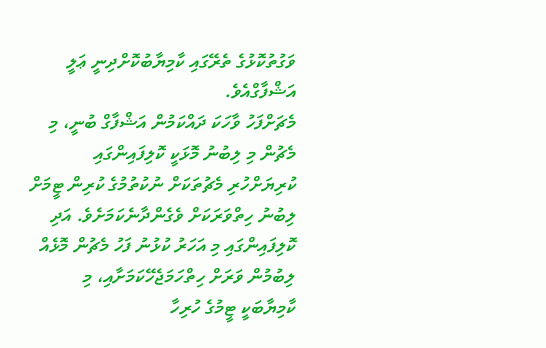ވަގުތުކޮޅުގެ ތެރޭގައި ކާމިޔާބުކޮށްދިނީ ޢަލީ އަޝްފާގްއެވެ.
މެޗަށްފަހު ވާހަކަ ދައްކަމުން އަޝްފާގް ބުނީ، މި މެޗުން މި ލިބުނު މޮޅަކީ ކޮލިފައިންގައި ކުރިޔަށްހުރި މެޗުތަކަށް ނުކުތުމުގެ ކުރިން ޓީމަށް ލިބުނު ހިތްވަރަކަށް ވެގެންދާނެކަމަށެވެ. އަދި ކޮލިފައިންގައި މި އަހަރު ކުޅުނު ފަހު މެޗުން މޮޅެއް ލިބުމުން ވަރަށް ހިތްހަމަޖެހޭކަމަށާއި، މި ކާމިޔާބަކީ ޓީމުގެ ހުރިހާ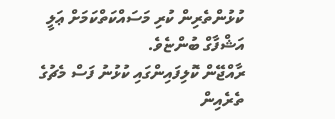ކުޅުންތެރިން ކުރި މަސައްކަތްކަމަށް ޢަލީ އަޝްފާގް ބުންޏެވެ.
ރާއްޖޭން ކޮލިފައިންގައި ކުޅުނު ފަސް މެޗުގެ ތެރެއިން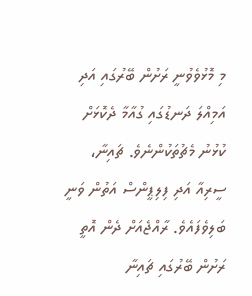މި މޮޅުވެވުނީ ރަށުން ބޭރުގައި އަދި އަމިއްލަ ދަނޑުގައި ގުއާމާ ދެކޮޅަށް ކުޅުނު މެޗުތަކުންނެވެ. ޗައިނާ، ސީރިއާ އަދި ފިލިޕީންސް އަތުން ވަނީ ބަލިވެފައެވެ. ރާއްޖެއަށް ދެން އޮތީ ރަށުން ބޭރުގައި ޗައިނާ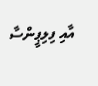އާއި ފިލިޕީންސާ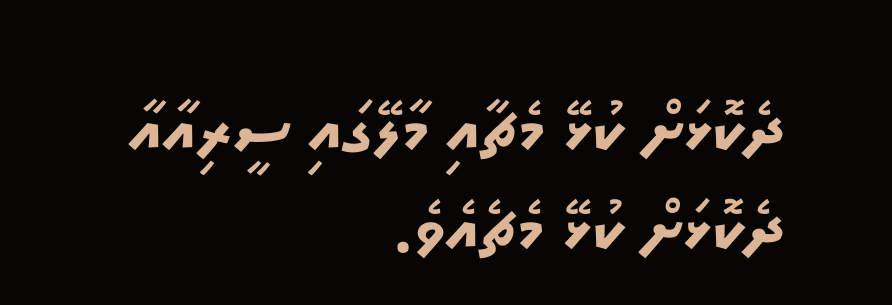ދެކޮޅަށް ކުޅޭ މެޗާއި މާލޭގައި ސީރިއާއާ ދެކޮޅަށް ކުޅޭ މެޗެއެވެ.